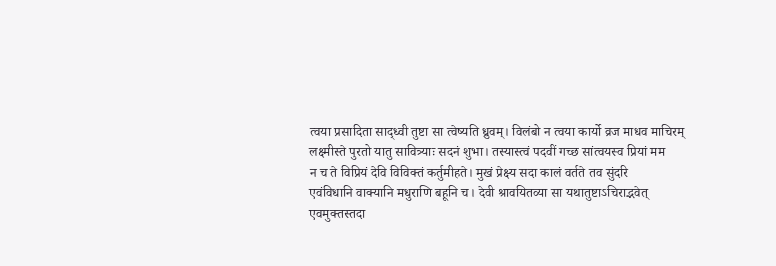त्वया प्रसादिता साद्ध्वी तुष्टा सा त्वेष्यति ध्रुवम्। विलंबो न त्वया कार्यो व्रज माधव माचिरम्
लक्ष्मीस्ते पुरतो यातु सावित्र्याः सदनं शुभा। तस्यास्त्वं पदवीं गच्छ सांत्वयस्व प्रियां मम
न च ते विप्रियं देवि विविक्तं कर्तुमीहते। मुखं प्रेक्ष्य सदा कालं वर्तते तव सुंदरि
एवंविधानि वाक्यानि मधुराणि बहूनि च। देवी श्रावयितव्या सा यथातुष्टाऽचिराद्भवेत्
एवमुक्तस्तदा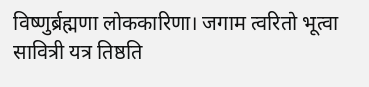विष्णुर्ब्रह्मणा लोककारिणा। जगाम त्वरितो भूत्वा सावित्री यत्र तिष्ठति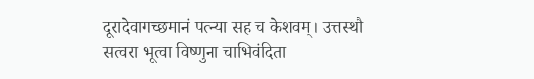दूरादेवागच्छमानं पत्न्या सह च केशवम्। उत्तस्थौ सत्वरा भूत्वा विष्णुना चाभिवंदिता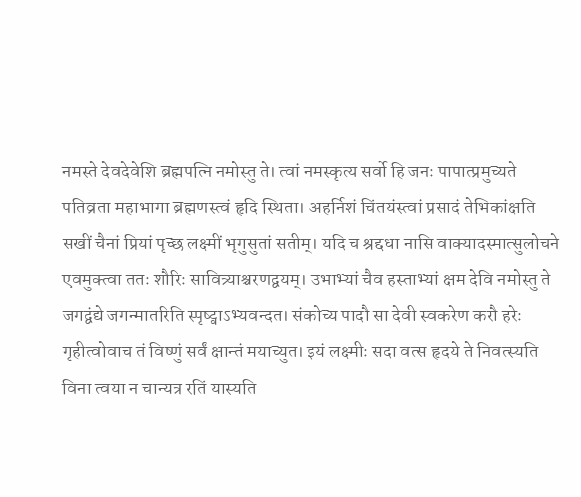नमस्ते देवदेवेशि ब्रह्मपत्नि नमोस्तु ते। त्वां नमस्कृत्य सर्वो हि जनः पापात्प्रमुच्यते
पतिव्रता महाभागा ब्रह्मणस्त्वं हृदि स्थिता। अहर्निशं चिंतयंस्त्वां प्रसादं तेभिकांक्षति
सखीं चैनां प्रियां पृच्छ लक्ष्मीं भृगुसुतां सतीम्। यदि च श्रद्दधा नासि वाक्यादस्मात्सुलोचने
एवमुक्त्वा ततः शौरिः सावित्र्याश्चरणद्वयम्। उभाभ्यां चैव हस्ताभ्यां क्षम देवि नमोस्तु ते
जगद्वंद्ये जगन्मातरिति स्पृष्ट्वाऽभ्यवन्दत। संकोच्य पादौ सा देवी स्वकरेण करौ हरेः
गृहीत्वोवाच तं विष्णुं सर्वं क्षान्तं मयाच्युत। इयं लक्ष्मीः सदा वत्स हृदये ते निवत्स्यति
विना त्वया न चान्यत्र रतिं यास्यति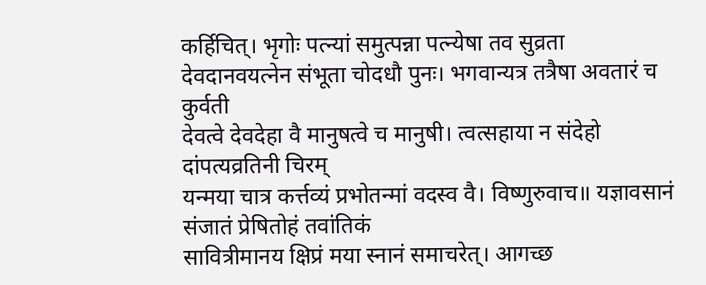कर्हिचित्। भृगोः पत्न्यां समुत्पन्ना पत्न्येषा तव सुव्रता
देवदानवयत्नेन संभूता चोदधौ पुनः। भगवान्यत्र तत्रैषा अवतारं च कुर्वती
देवत्वे देवदेहा वै मानुषत्वे च मानुषी। त्वत्सहाया न संदेहो दांपत्यव्रतिनी चिरम्
यन्मया चात्र कर्त्तव्यं प्रभोतन्मां वदस्व वै। विष्णुरुवाच॥ यज्ञावसानं संजातं प्रेषितोहं तवांतिकं
सावित्रीमानय क्षिप्रं मया स्नानं समाचरेत्। आगच्छ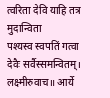त्वरिता देवि याहि तत्र मुदान्विता
पश्यस्व स्वपतिं गत्वा देवैः सर्वैस्समन्वितम्। लक्ष्मीरुवाच॥ आर्ये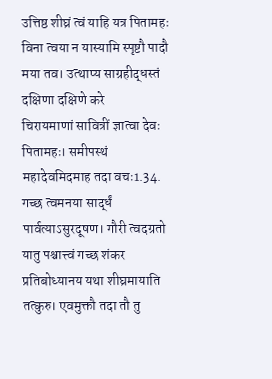उत्तिष्ठ शीघ्रं त्वं याहि यत्र पितामहः
विना त्वया न यास्यामि स्पृष्टौ पादौ मया तव। उत्थाप्य साग्रहीद्धस्तं दक्षिणा दक्षिणे करे
चिरायमाणां सावित्रीं ज्ञात्वा देवः पितामहः। समीपस्थं महादेवमिदमाह तदा वचः1.34.
गच्छ त्वमनया सार्द्धं पार्वत्याऽसुरदूषण। गौरी त्वदग्रतो यातु पश्चात्त्वं गच्छ शंकर
प्रतिबोध्यानय यथा शीघ्रमायाति तत्कुरु। एवमुक्तौ तदा तौ तु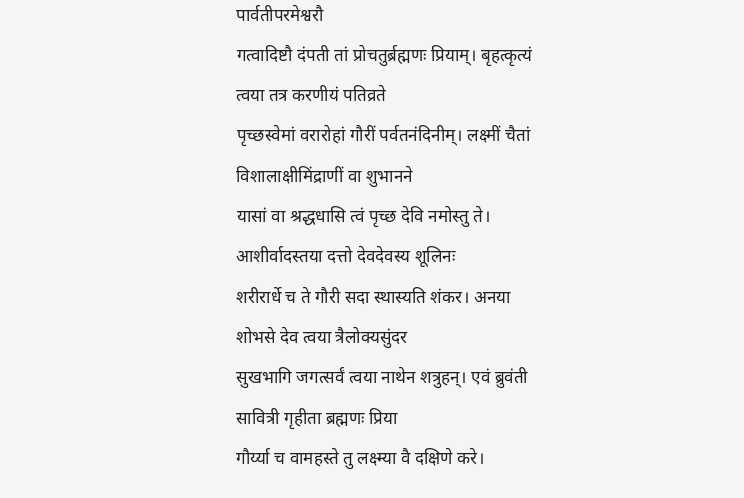पार्वतीपरमेश्वरौ
गत्वादिष्टौ दंपती तां प्रोचतुर्ब्रह्मणः प्रियाम्। बृहत्कृत्यं त्वया तत्र करणीयं पतिव्रते
पृच्छस्वेमां वरारोहां गौरीं पर्वतनंदिनीम्। लक्ष्मीं चैतां विशालाक्षीमिंद्राणीं वा शुभानने
यासां वा श्रद्धधासि त्वं पृच्छ देवि नमोस्तु ते। आशीर्वादस्तया दत्तो देवदेवस्य शूलिनः
शरीरार्धे च ते गौरी सदा स्थास्यति शंकर। अनया शोभसे देव त्वया त्रैलोक्यसुंदर
सुखभागि जगत्सर्वं त्वया नाथेन शत्रुहन्। एवं ब्रुवंती सावित्री गृहीता ब्रह्मणः प्रिया
गौर्य्या च वामहस्ते तु लक्ष्म्या वै दक्षिणे करे।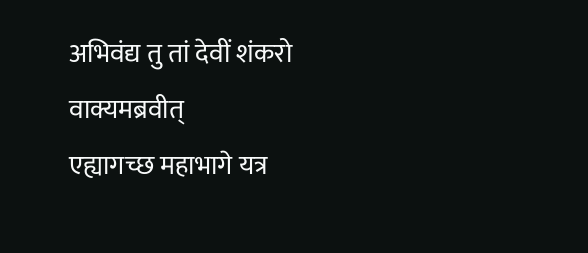अभिवंद्य तु तां देवीं शंकरो वाक्यमब्रवीत्
एह्यागच्छ महाभागे यत्र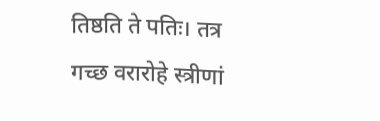तिष्ठति ते पतिः। तत्र गच्छ वरारोहे स्त्रीणां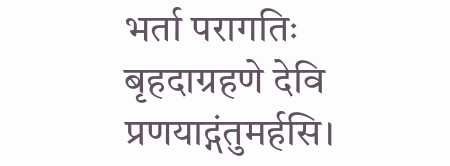भर्ता परागतिः
बृहदाग्रहणे देवि प्रणयाद्गंतुमर्हसि।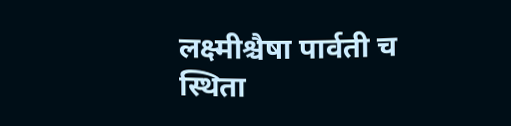लक्ष्मीश्चैषा पार्वती च स्थिता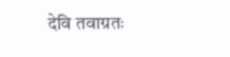देवि तवाग्रतः